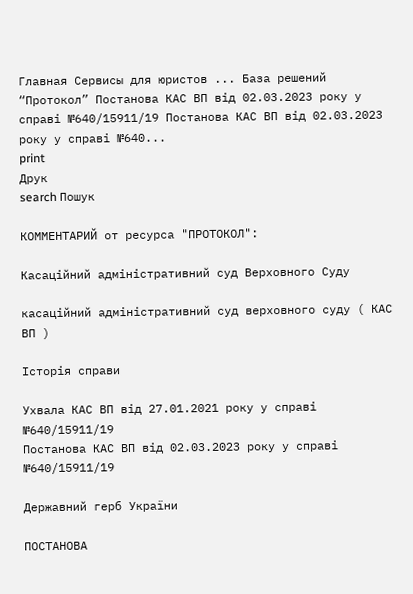Главная Сервисы для юристов ... База решений “Протокол” Постанова КАС ВП від 02.03.2023 року у справі №640/15911/19 Постанова КАС ВП від 02.03.2023 року у справі №640...
print
Друк
search Пошук

КОММЕНТАРИЙ от ресурса "ПРОТОКОЛ":

Касаційний адміністративний суд Верховного Суду

касаційний адміністративний суд верховного суду ( КАС ВП )

Історія справи

Ухвала КАС ВП від 27.01.2021 року у справі №640/15911/19
Постанова КАС ВП від 02.03.2023 року у справі №640/15911/19

Державний герб України

ПОСТАНОВА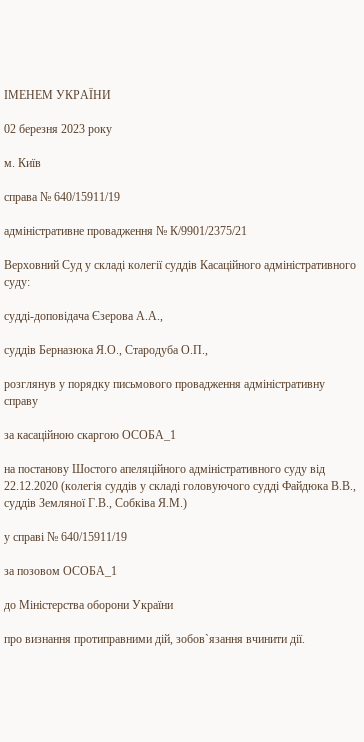ІМЕНЕМ УКРАЇНИ

02 березня 2023 року

м. Київ

справа № 640/15911/19

адміністративне провадження № К/9901/2375/21

Верховний Суд у складі колегії суддів Касаційного адміністративного суду:

судді-доповідача Єзерова А.А.,

суддів Берназюка Я.О., Стародуба О.П.,

розглянув у порядку письмового провадження адміністративну справу

за касаційною скаргою ОСОБА_1

на постанову Шостого апеляційного адміністративного суду від 22.12.2020 (колегія суддів у складі головуючого судді Файдюка В.В., суддів Земляної Г.В., Собківа Я.М.)

у справі № 640/15911/19

за позовом ОСОБА_1

до Міністерства оборони України

про визнання протиправними дій, зобов`язання вчинити дії.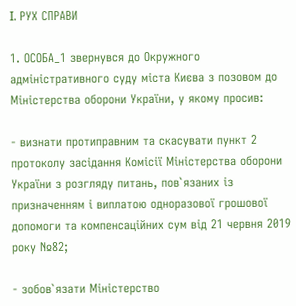I. РУХ СПРАВИ

1. ОСОБА_1 звернувся до Окружного адміністративного суду міста Києва з позовом до Міністерства оборони України, у якому просив:

- визнати протиправним та скасувати пункт 2 протоколу засідання Комісії Міністерства оборони України з розгляду питань, пов`язаних із призначенням і виплатою одноразової грошової допомоги та компенсаційних сум від 21 червня 2019 року №82;

- зобов`язати Міністерство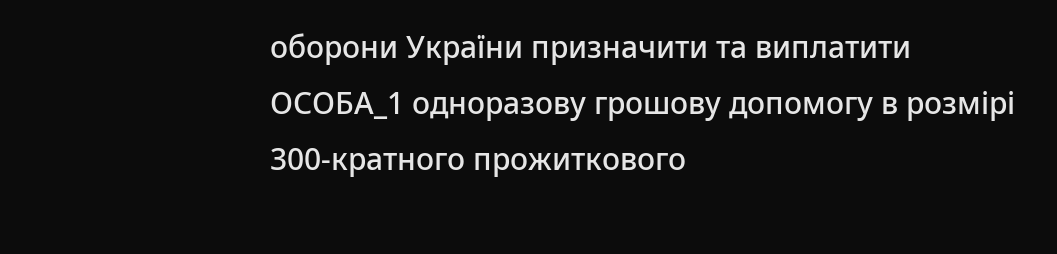оборони України призначити та виплатити ОСОБА_1 одноразову грошову допомогу в розмірі 300-кратного прожиткового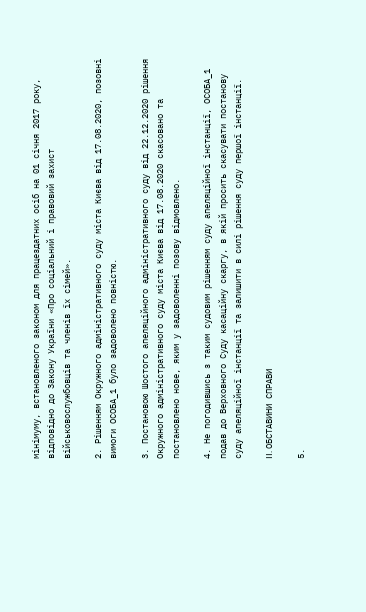мінімуму, встановленого законом для працездатних осіб на 01 січня 2017 року, відповідно до Закону України «Про соціальний і правовий захист військовослужбовців та членів їх сімей».

2. Рішенням Окружного адміністративного суду міста Києва від 17.08.2020, позовні вимоги ОСОБА_1 було задоволено повністю.

3. Постановою Шостого апеляційного адміністративного суду від 22.12.2020 рішення Окружного адміністративного суду міста Києва від 17.08.2020 скасовано та постановлено нове, яким у задоволенні позову відмовлено.

4. Не погодившись з таким судовим рішенням суду апеляційної інстанції, ОСОБА_1 подав до Верховного Суду касаційну скаргу, в якій просить скасувати постанову суду апеляційної інстанції та залишити в силі рішення суду першої інстанції.

II. ОБСТАВИНИ СПРАВИ

5.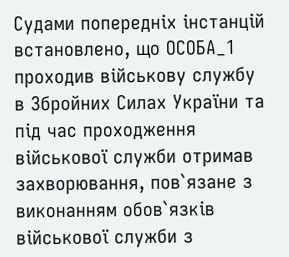Судами попередніх інстанцій встановлено, що ОСОБА_1 проходив військову службу в Збройних Силах України та під час проходження військової служби отримав захворювання, пов`язане з виконанням обов`язків військової служби з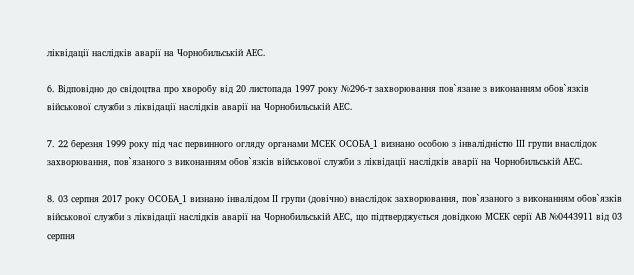ліквідації наслідків аварії на Чорнобильській АЕС.

6. Відповідно до свідоцтва про хворобу від 20 листопада 1997 року №296-т захворювання пов`язане з виконанням обов`язків військової служби з ліквідації наслідків аварії на Чорнобильській АЕС.

7. 22 березня 1999 року під час первинного огляду органами МСЕК ОСОБА_1 визнано особою з інвалідністю ІІІ групи внаслідок захворювання, пов`язаного з виконанням обов`язків військової служби з ліквідації наслідків аварії на Чорнобильській АЕС.

8. 03 серпня 2017 року ОСОБА_1 визнано інвалідом ІІ групи (довічно) внаслідок захворювання, пов`язаного з виконанням обов`язків військової служби з ліквідації наслідків аварії на Чорнобильській АЕС, що підтверджується довідкою МСЕК серії АВ №0443911 від 03 серпня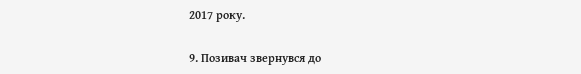2017 року.

9. Позивач звернувся до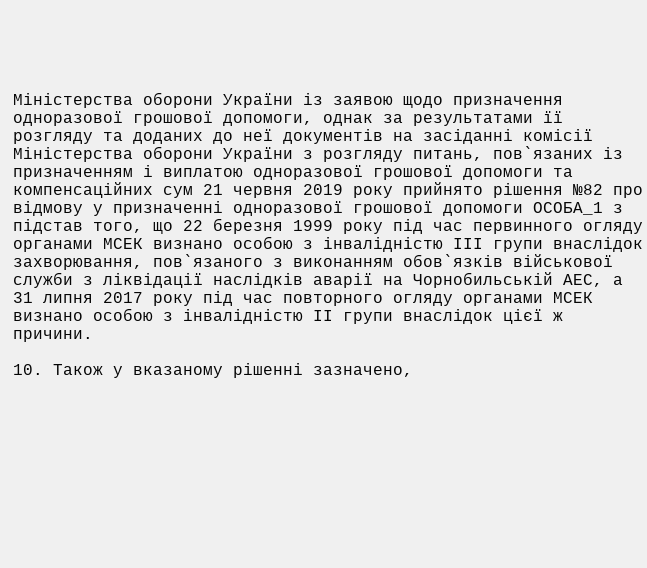Міністерства оборони України із заявою щодо призначення одноразової грошової допомоги, однак за результатами її розгляду та доданих до неї документів на засіданні комісії Міністерства оборони України з розгляду питань, пов`язаних із призначенням і виплатою одноразової грошової допомоги та компенсаційних сум 21 червня 2019 року прийнято рішення №82 про відмову у призначенні одноразової грошової допомоги ОСОБА_1 з підстав того, що 22 березня 1999 року під час первинного огляду органами МСЕК визнано особою з інвалідністю ІІІ групи внаслідок захворювання, пов`язаного з виконанням обов`язків військової служби з ліквідації наслідків аварії на Чорнобильській АЕС, а 31 липня 2017 року під час повторного огляду органами МСЕК визнано особою з інвалідністю ІІ групи внаслідок цієї ж причини.

10. Також у вказаному рішенні зазначено,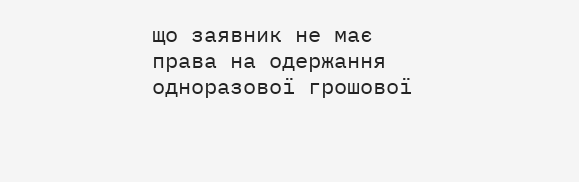що заявник не має права на одержання одноразової грошової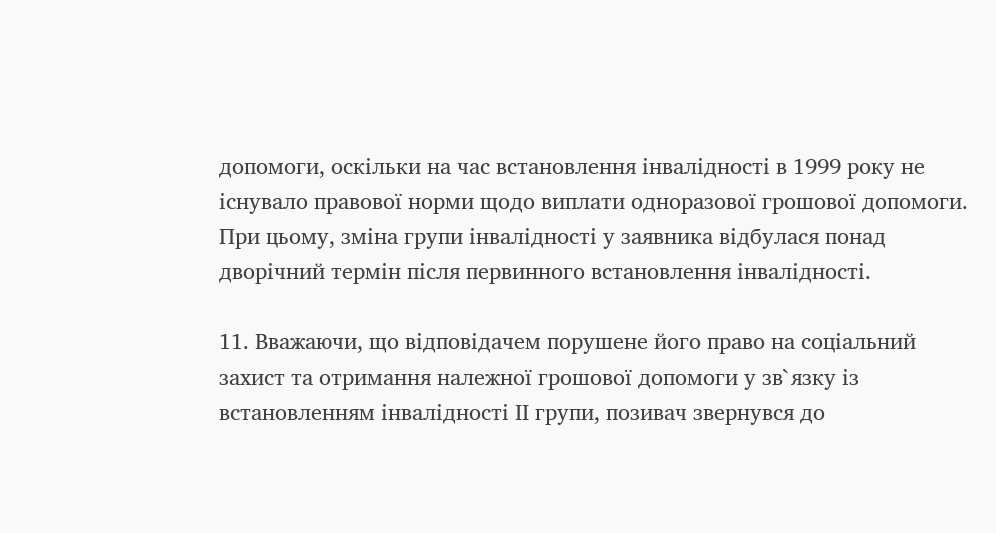допомоги, оскільки на час встановлення інвалідності в 1999 року не існувало правової норми щодо виплати одноразової грошової допомоги. При цьому, зміна групи інвалідності у заявника відбулася понад дворічний термін після первинного встановлення інвалідності.

11. Вважаючи, що відповідачем порушене його право на соціальний захист та отримання належної грошової допомоги у зв`язку із встановленням інвалідності ІІ групи, позивач звернувся до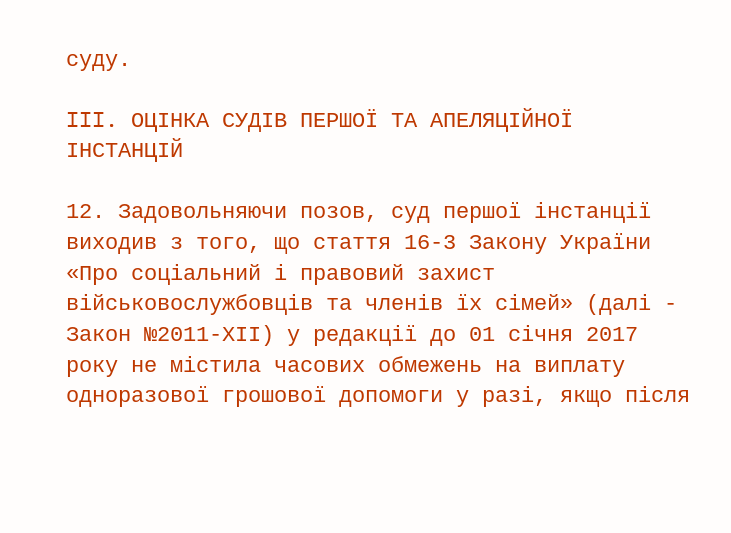суду.

III. ОЦІНКА СУДІВ ПЕРШОЇ ТА АПЕЛЯЦІЙНОЇ ІНСТАНЦІЙ

12. Задовольняючи позов, суд першої інстанції виходив з того, що стаття 16-3 Закону України «Про соціальний і правовий захист військовослужбовців та членів їх сімей» (далі - Закон №2011-ХІІ) у редакції до 01 січня 2017 року не містила часових обмежень на виплату одноразової грошової допомоги у разі, якщо після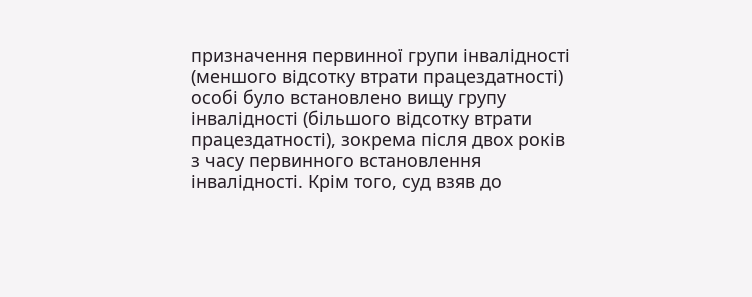призначення первинної групи інвалідності (меншого відсотку втрати працездатності) особі було встановлено вищу групу інвалідності (більшого відсотку втрати працездатності), зокрема після двох років з часу первинного встановлення інвалідності. Крім того, суд взяв до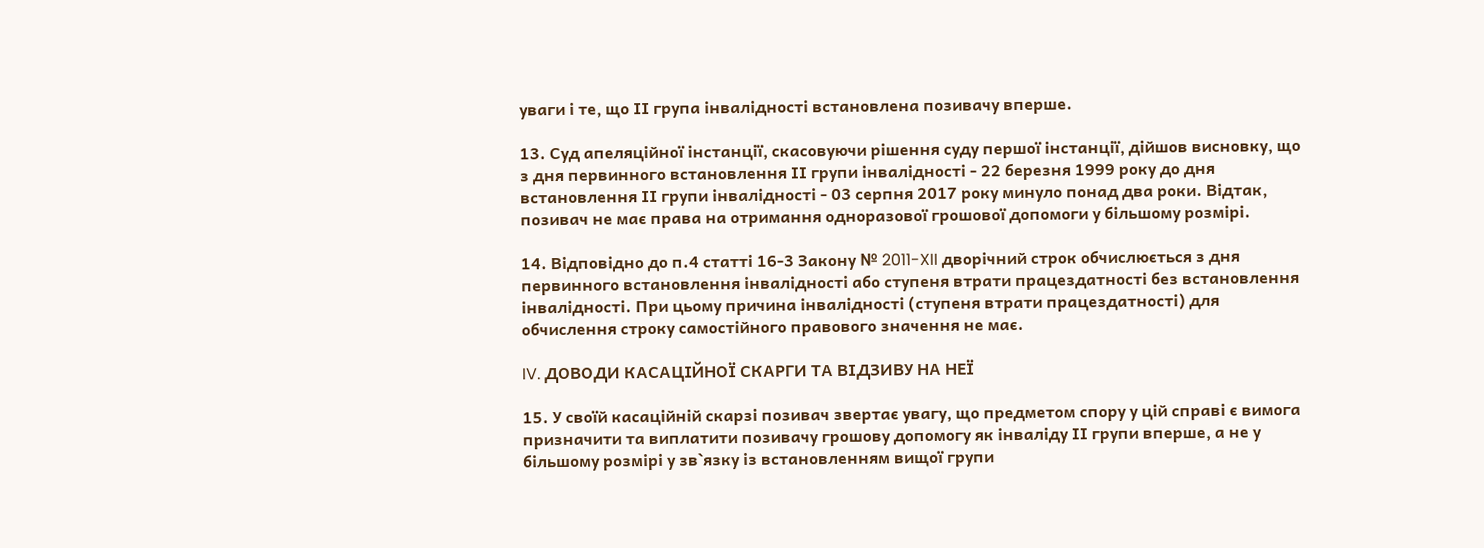уваги і те, що ІІ група інвалідності встановлена позивачу вперше.

13. Суд апеляційної інстанції, скасовуючи рішення суду першої інстанції, дійшов висновку, що з дня первинного встановлення ІІ групи інвалідності - 22 березня 1999 року до дня встановлення ІІ групи інвалідності - 03 серпня 2017 року минуло понад два роки. Відтак, позивач не має права на отримання одноразової грошової допомоги у більшому розмірі.

14. Відповідно до п.4 статті 16-3 Закону № 2011-XII дворічний строк обчислюється з дня первинного встановлення інвалідності або ступеня втрати працездатності без встановлення інвалідності. При цьому причина інвалідності (ступеня втрати працездатності) для обчислення строку самостійного правового значення не має.

IV. ДОВОДИ КАСАЦІЙНОЇ СКАРГИ ТА ВІДЗИВУ НА НЕЇ

15. У своїй касаційній скарзі позивач звертає увагу, що предметом спору у цій справі є вимога призначити та виплатити позивачу грошову допомогу як інваліду ІІ групи вперше, а не у більшому розмірі у зв`язку із встановленням вищої групи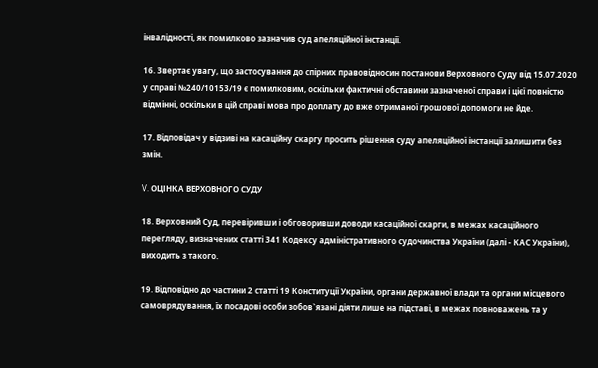інвалідності, як помилково зазначив суд апеляційної інстанції.

16. Звертає увагу, що застосування до спірних правовідносин постанови Верховного Суду від 15.07.2020 у справі №240/10153/19 є помилковим, оскільки фактичні обставини зазначеної справи і цієї повністю відмінні, оскільки в цій справі мова про доплату до вже отриманої грошової допомоги не йде.

17. Відповідач у відзиві на касаційну скаргу просить рішення суду апеляційної інстанції залишити без змін.

V. ОЦІНКА ВЕРХОВНОГО СУДУ

18. Верховний Суд, перевіривши і обговоривши доводи касаційної скарги, в межах касаційного перегляду, визначених статті 341 Кодексу адміністративного судочинства України (далі - КАС України), виходить з такого.

19. Відповідно до частини 2 статті 19 Конституції України, органи державної влади та органи місцевого самоврядування, їх посадові особи зобов`язані діяти лише на підставі, в межах повноважень та у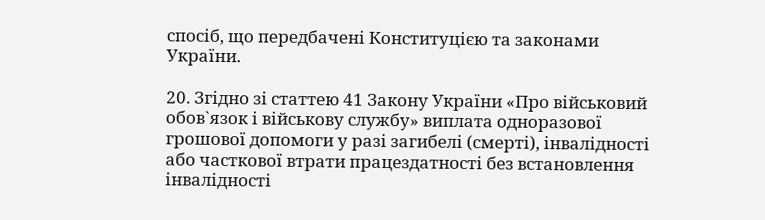спосіб, що передбачені Конституцією та законами України.

20. Згідно зі статтею 41 Закону України «Про військовий обов`язок і військову службу» виплата одноразової грошової допомоги у разі загибелі (смерті), інвалідності або часткової втрати працездатності без встановлення інвалідності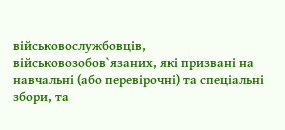військовослужбовців, військовозобов`язаних, які призвані на навчальні (або перевірочні) та спеціальні збори, та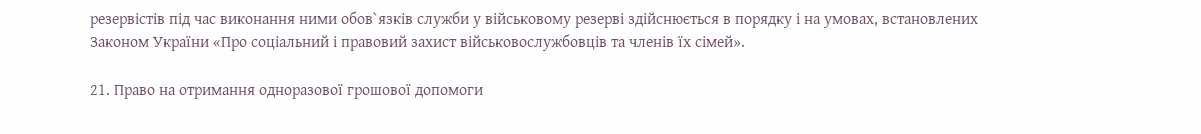резервістів під час виконання ними обов`язків служби у військовому резерві здійснюється в порядку і на умовах, встановлених Законом України «Про соціальний і правовий захист військовослужбовців та членів їх сімей».

21. Право на отримання одноразової грошової допомоги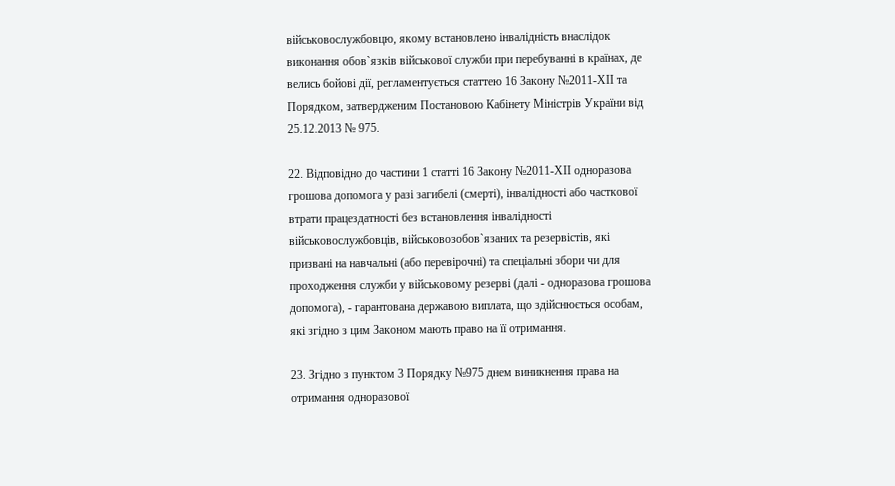військовослужбовцю, якому встановлено інвалідність внаслідок виконання обов`язків військової служби при перебуванні в країнах, де велись бойові дії, регламентується статтею 16 Закону №2011-ХІІ та Порядком, затвердженим Постановою Кабінету Міністрів України від 25.12.2013 № 975.

22. Відповідно до частини 1 статті 16 Закону №2011-ХІІ одноразова грошова допомога у разі загибелі (смерті), інвалідності або часткової втрати працездатності без встановлення інвалідності військовослужбовців, військовозобов`язаних та резервістів, які призвані на навчальні (або перевірочні) та спеціальні збори чи для проходження служби у військовому резерві (далі - одноразова грошова допомога), - гарантована державою виплата, що здійснюється особам, які згідно з цим Законом мають право на її отримання.

23. Згідно з пунктом 3 Порядку №975 днем виникнення права на отримання одноразової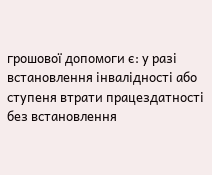грошової допомоги є: у разі встановлення інвалідності або ступеня втрати працездатності без встановлення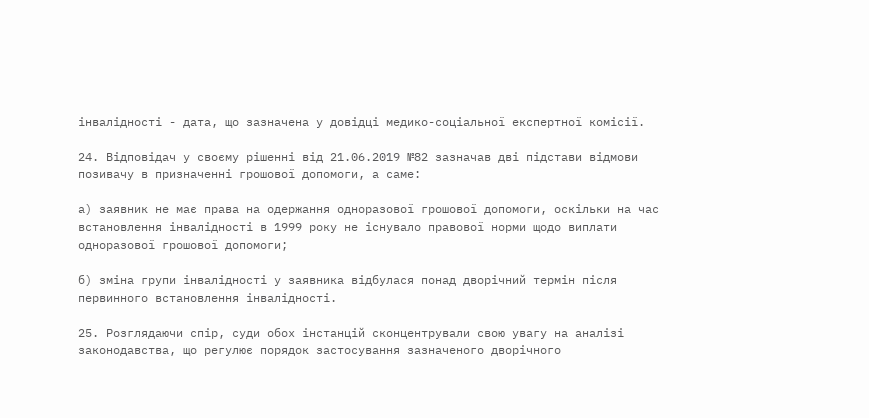інвалідності - дата, що зазначена у довідці медико-соціальної експертної комісії.

24. Відповідач у своєму рішенні від 21.06.2019 №82 зазначав дві підстави відмови позивачу в призначенні грошової допомоги, а саме:

а) заявник не має права на одержання одноразової грошової допомоги, оскільки на час встановлення інвалідності в 1999 року не існувало правової норми щодо виплати одноразової грошової допомоги;

б) зміна групи інвалідності у заявника відбулася понад дворічний термін після первинного встановлення інвалідності.

25. Розглядаючи спір, суди обох інстанцій сконцентрували свою увагу на аналізі законодавства, що регулює порядок застосування зазначеного дворічного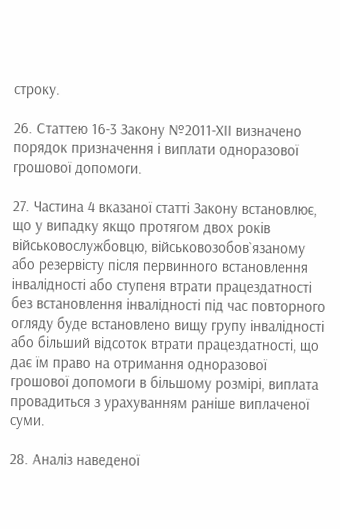строку.

26. Статтею 16-3 Закону №2011-ХІІ визначено порядок призначення і виплати одноразової грошової допомоги.

27. Частина 4 вказаної статті Закону встановлює, що у випадку якщо протягом двох років військовослужбовцю, військовозобов`язаному або резервісту після первинного встановлення інвалідності або ступеня втрати працездатності без встановлення інвалідності під час повторного огляду буде встановлено вищу групу інвалідності або більший відсоток втрати працездатності, що дає їм право на отримання одноразової грошової допомоги в більшому розмірі, виплата провадиться з урахуванням раніше виплаченої суми.

28. Аналіз наведеної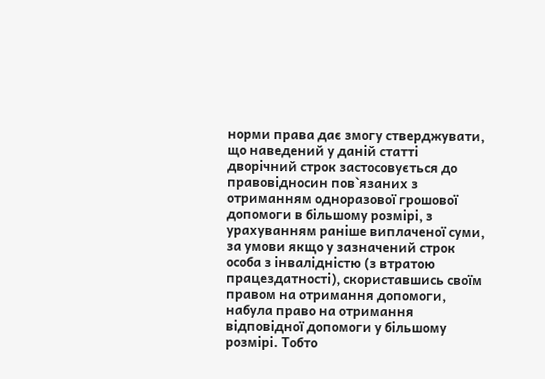норми права дає змогу стверджувати, що наведений у даній статті дворічний строк застосовується до правовідносин пов`язаних з отриманням одноразової грошової допомоги в більшому розмірі, з урахуванням раніше виплаченої суми, за умови якщо у зазначений строк особа з інвалідністю (з втратою працездатності), скориставшись своїм правом на отримання допомоги, набула право на отримання відповідної допомоги у більшому розмірі. Тобто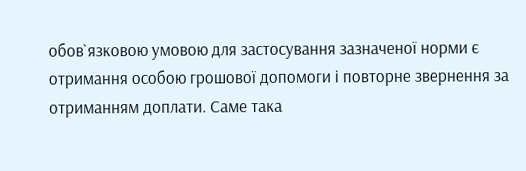обов`язковою умовою для застосування зазначеної норми є отримання особою грошової допомоги і повторне звернення за отриманням доплати. Саме така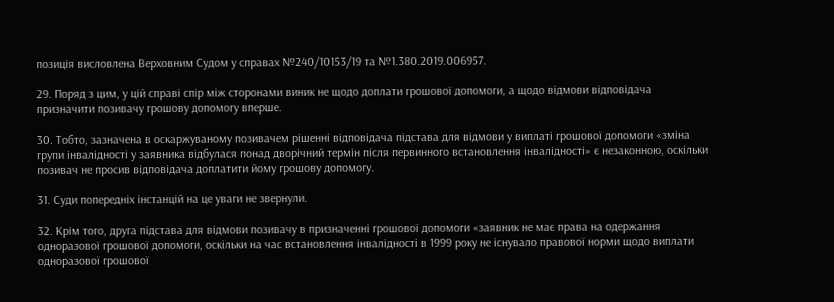позиція висловлена Верховним Судом у справах №240/10153/19 та №1.380.2019.006957.

29. Поряд з цим, у цій справі спір між сторонами виник не щодо доплати грошової допомоги, а щодо відмови відповідача призначити позивачу грошову допомогу вперше.

30. Тобто, зазначена в оскаржуваному позивачем рішенні відповідача підстава для відмови у виплаті грошової допомоги «зміна групи інвалідності у заявника відбулася понад дворічний термін після первинного встановлення інвалідності» є незаконною, оскільки позивач не просив відповідача доплатити йому грошову допомогу.

31. Суди попередніх інстанцій на це уваги не звернули.

32. Крім того, друга підстава для відмови позивачу в призначенні грошової допомоги «заявник не має права на одержання одноразової грошової допомоги, оскільки на час встановлення інвалідності в 1999 року не існувало правової норми щодо виплати одноразової грошової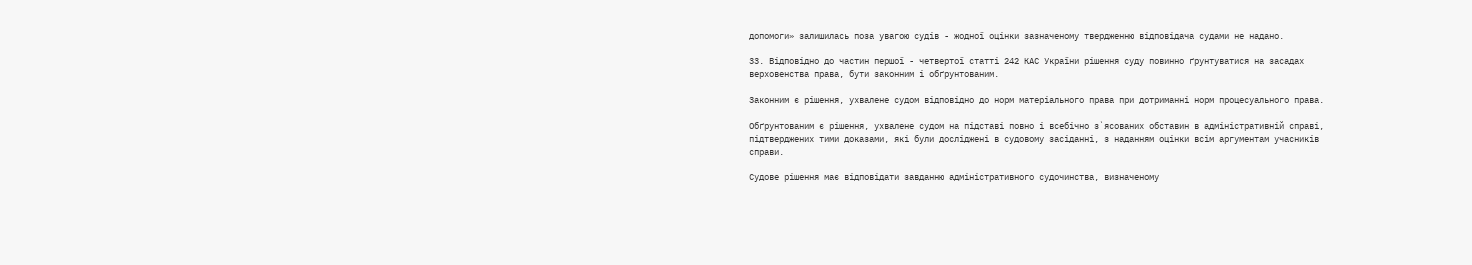допомоги» залишилась поза увагою судів - жодної оцінки зазначеному твердженню відповідача судами не надано.

33. Відповідно до частин першої - четвертої статті 242 КАС України рішення суду повинно ґрунтуватися на засадах верховенства права, бути законним і обґрунтованим.

Законним є рішення, ухвалене судом відповідно до норм матеріального права при дотриманні норм процесуального права.

Обґрунтованим є рішення, ухвалене судом на підставі повно і всебічно з`ясованих обставин в адміністративній справі, підтверджених тими доказами, які були досліджені в судовому засіданні, з наданням оцінки всім аргументам учасників справи.

Судове рішення має відповідати завданню адміністративного судочинства, визначеному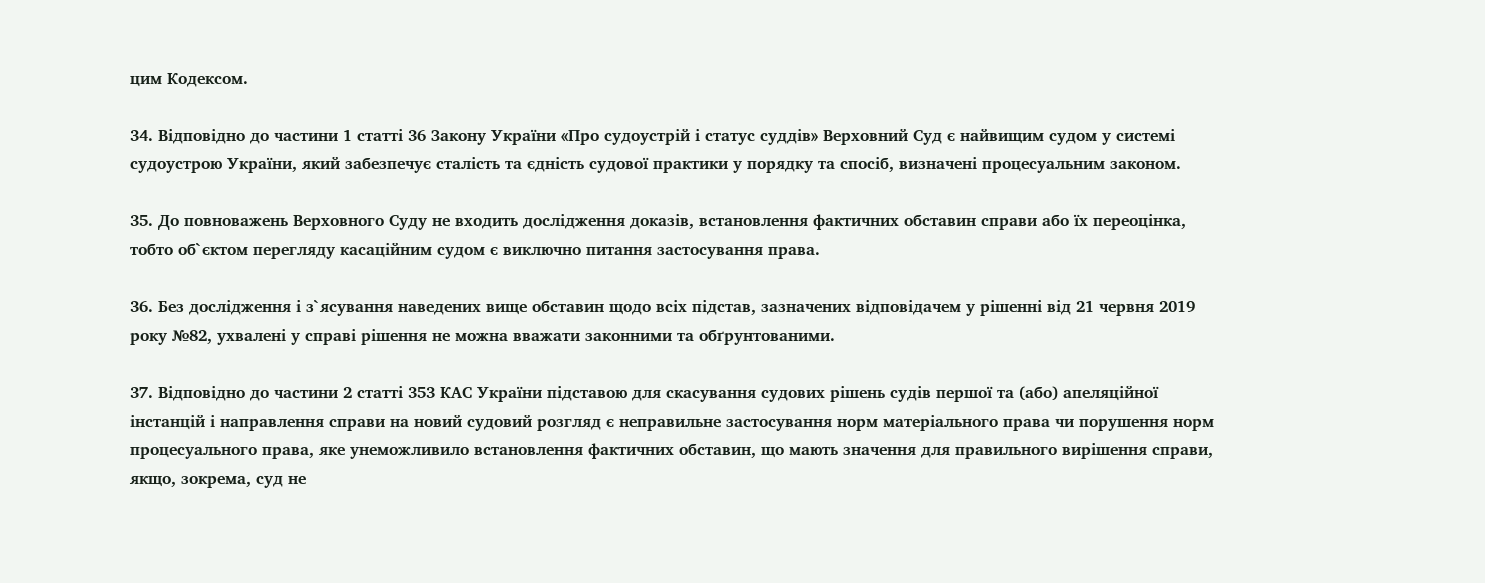цим Кодексом.

34. Відповідно до частини 1 статті 36 Закону України «Про судоустрій і статус суддів» Верховний Суд є найвищим судом у системі судоустрою України, який забезпечує сталість та єдність судової практики у порядку та спосіб, визначені процесуальним законом.

35. До повноважень Верховного Суду не входить дослідження доказів, встановлення фактичних обставин справи або їх переоцінка, тобто об`єктом перегляду касаційним судом є виключно питання застосування права.

36. Без дослідження і з`ясування наведених вище обставин щодо всіх підстав, зазначених відповідачем у рішенні від 21 червня 2019 року №82, ухвалені у справі рішення не можна вважати законними та обґрунтованими.

37. Відповідно до частини 2 статті 353 КАС України підставою для скасування судових рішень судів першої та (або) апеляційної інстанцій і направлення справи на новий судовий розгляд є неправильне застосування норм матеріального права чи порушення норм процесуального права, яке унеможливило встановлення фактичних обставин, що мають значення для правильного вирішення справи, якщо, зокрема, суд не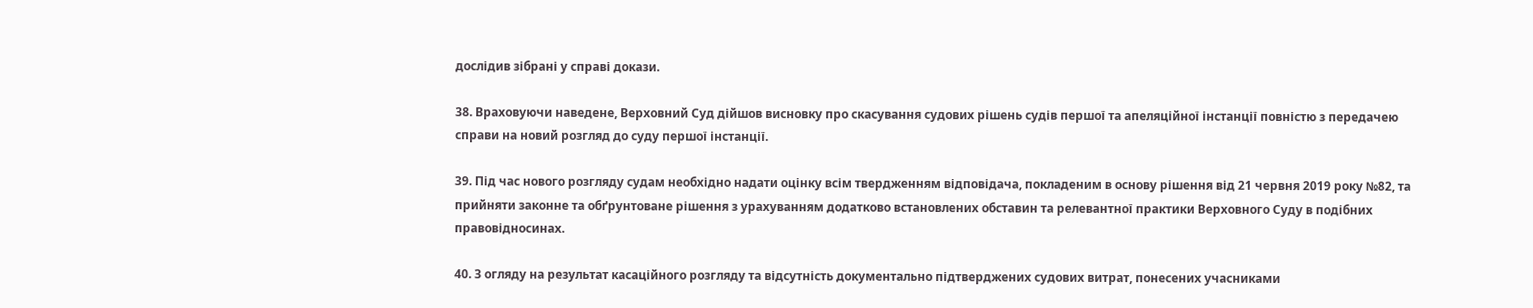дослідив зібрані у справі докази.

38. Враховуючи наведене, Верховний Суд дійшов висновку про скасування судових рішень судів першої та апеляційної інстанції повністю з передачею справи на новий розгляд до суду першої інстанції.

39. Під час нового розгляду судам необхідно надати оцінку всім твердженням відповідача, покладеним в основу рішення від 21 червня 2019 року №82, та прийняти законне та обґрунтоване рішення з урахуванням додатково встановлених обставин та релевантної практики Верховного Суду в подібних правовідносинах.

40. З огляду на результат касаційного розгляду та відсутність документально підтверджених судових витрат, понесених учасниками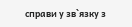справи у зв`язку з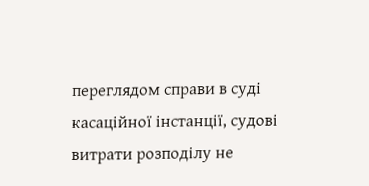переглядом справи в суді касаційної інстанції, судові витрати розподілу не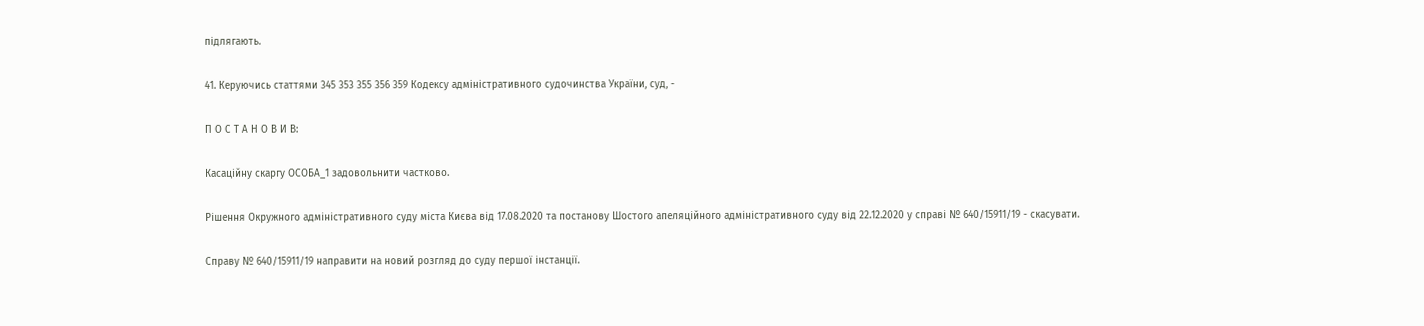підлягають.

41. Керуючись статтями 345 353 355 356 359 Кодексу адміністративного судочинства України, суд, -

П О С Т А Н О В И В:

Касаційну скаргу ОСОБА_1 задовольнити частково.

Рішення Окружного адміністративного суду міста Києва від 17.08.2020 та постанову Шостого апеляційного адміністративного суду від 22.12.2020 у справі № 640/15911/19 - скасувати.

Справу № 640/15911/19 направити на новий розгляд до суду першої інстанції.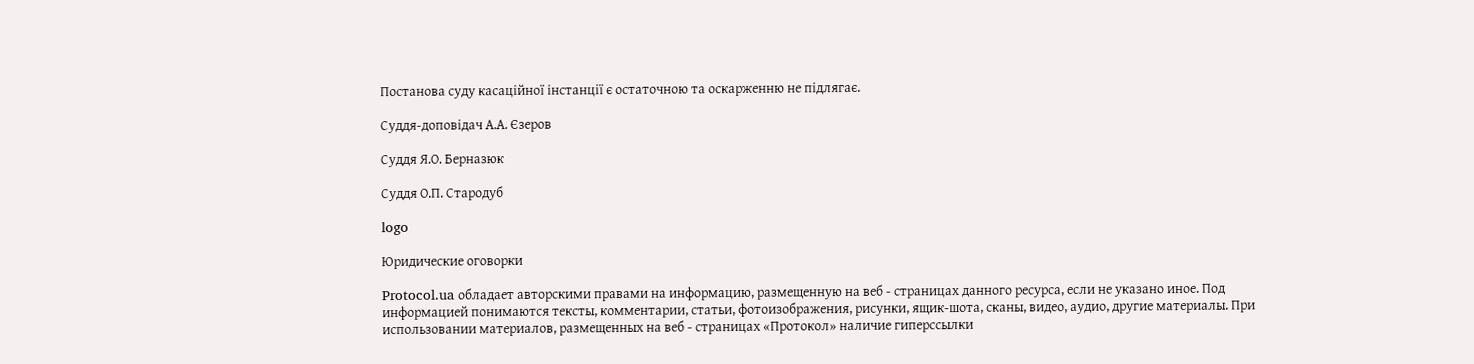Постанова суду касаційної інстанції є остаточною та оскарженню не підлягає.

Суддя-доповідач А.А. Єзеров

Суддя Я.О. Берназюк

Суддя О.П. Стародуб

logo

Юридические оговорки

Protocol.ua обладает авторскими правами на информацию, размещенную на веб - страницах данного ресурса, если не указано иное. Под информацией понимаются тексты, комментарии, статьи, фотоизображения, рисунки, ящик-шота, сканы, видео, аудио, другие материалы. При использовании материалов, размещенных на веб - страницах «Протокол» наличие гиперссылки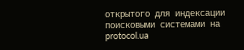открытого для индексации поисковыми системами на protocol.ua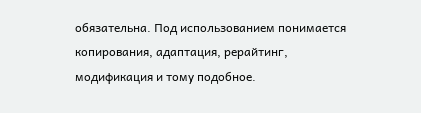обязательна. Под использованием понимается копирования, адаптация, рерайтинг, модификация и тому подобное.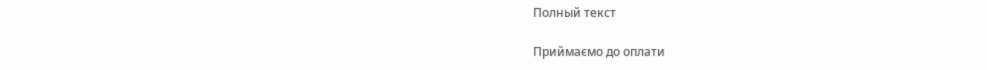Полный текст

Приймаємо до оплати